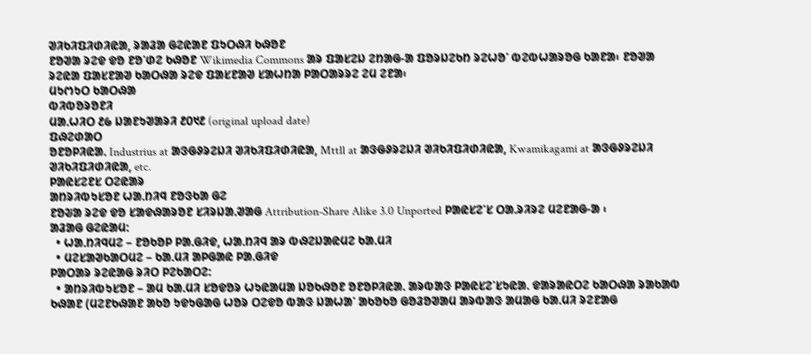ᱣᱤᱠᱤᱯᱤᱰᱤᱭᱟ, ᱨᱟᱲᱟ ᱜᱮᱭᱟᱱ ᱯᱩᱛᱷᱤ ᱠᱷᱚᱱ
ᱱᱚᱣᱟ ᱨᱮᱫ ᱫᱚ ᱱᱚᱸᱰᱮ ᱠᱷᱚᱱ Wikimedia Commons ᱟᱨ ᱯᱟᱥᱮᱡ ᱮᱴᱟᱜ-ᱟ ᱯᱚᱨᱡᱮᱠᱴ ᱨᱮᱦᱚᱸ ᱵᱮᱵᱦᱟᱨᱚᱜ ᱠᱟᱱᱟ᱾ ᱱᱚᱣᱟ ᱨᱮᱭᱟ ᱯᱟᱥᱱᱟᱣ ᱠᱟᱛᱷᱟ ᱨᱮᱫ ᱯᱟᱥᱱᱟᱣ ᱥᱟᱦᱴᱟ ᱞᱟᱛᱟᱨᱨᱮ ᱮᱢ ᱮᱱᱟ᱾
ᱢᱩᱬᱩᱛ ᱠᱟᱛᱷᱟ
ᱵᱤᱵᱚᱨᱚᱱᱤ
ᱢᱟᱹᱦᱤᱛ ᱒᱙ ᱡᱟᱱᱩᱣᱟᱨᱤ ᱒᱐᱑᱒ (original upload date)
ᱯᱷᱮᱰᱟᱛ
ᱚᱱᱚᱞᱤᱭᱟᱹ Industrius at ᱟᱝᱜᱽᱨᱮᱡᱤ ᱣᱤᱠᱤᱯᱤᱰᱤᱭᱟ, Mttll at ᱟᱝᱜᱽᱨᱮᱡᱤ ᱣᱤᱠᱤᱯᱤᱰᱤᱭᱟ, Kwamikagami at ᱟᱝᱜᱽᱨᱮᱡᱤ ᱣᱤᱠᱤᱯᱤᱰᱤᱭᱟ, etc.
ᱞᱟᱭᱥᱮᱱᱥ ᱛᱮᱭᱟᱨ
ᱟᱴᱨᱤᱵᱩᱥᱚᱱ ᱦᱟᱹᱴᱤᱧ ᱱᱚᱝᱠᱟ ᱜᱮ
ᱱᱚᱶᱟ ᱨᱮᱫ ᱫᱚ ᱥᱟᱫᱷᱟᱨᱚᱱ ᱥᱤᱨᱡᱟᱹᱣᱟᱜ Attribution-Share Alike 3.0 Unported ᱞᱟᱭᱥᱮᱸᱥ ᱛᱟᱹᱨᱤᱨᱮ ᱢᱮᱱᱟᱜ-ᱟ ᱾
ᱟᱲᱟᱜ ᱜᱮᱭᱟᱢ:
  • ᱦᱟᱹᱴᱤᱧᱢᱮ – ᱱᱚᱠᱚᱞ ᱞᱟᱹᱜᱤᱫ, ᱦᱟᱹᱴᱤᱧ ᱟᱨ ᱵᱷᱮᱡᱟᱭᱢᱮ ᱠᱟᱹᱢᱤ
  • ᱢᱮᱥᱟᱣᱠᱟᱛᱢᱮ – ᱠᱟᱹᱢᱤ ᱟᱞᱜᱟᱭ ᱞᱟᱹᱜᱤᱫ
ᱞᱟᱛᱟᱨ ᱨᱮᱭᱟᱜ ᱨᱤᱛ ᱞᱮᱠᱟᱛᱮ:
  • ᱟᱴᱨᱤᱵᱩᱥᱚᱱ – ᱟᱢ ᱠᱟᱹᱢᱤ ᱥᱚᱫᱚᱨ ᱦᱩᱭᱟᱢᱟ ᱡᱚᱠᱷᱚᱱ ᱚᱱᱚᱞᱤᱭᱟᱹ ᱟᱨᱵᱟᱝ ᱞᱟᱭᱥᱮᱸᱥᱩᱭᱟᱹ ᱫᱟᱨᱟᱭᱛᱮ ᱠᱟᱛᱷᱟ ᱨᱟᱠᱟᱵ ᱠᱷᱟᱱ (ᱢᱮᱱᱠᱷᱟᱱ ᱟᱠᱚ ᱩᱫᱩᱜᱟᱜ ᱦᱚᱨ ᱛᱮᱫᱚ ᱵᱟᱝ ᱡᱟᱦᱟᱸ ᱟᱠᱚᱠᱚ ᱜᱚᱲᱚᱣᱟᱢ ᱟᱨᱵᱟᱝ ᱟᱢᱟᱜ ᱠᱟᱹᱢᱤ ᱨᱮᱱᱟᱜ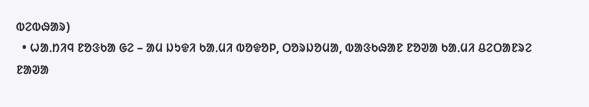ᱵᱮᱵᱷᱟᱨ)
  • ᱦᱟᱹᱴᱤᱧ ᱱᱚᱝᱠᱟ ᱜᱮ – ᱟᱢ ᱡᱩᱫᱤ ᱠᱟᱹᱢᱤ ᱵᱚᱫᱚᱞ, ᱛᱚᱨᱡᱚᱢᱟ, ᱵᱟᱝᱠᱷᱟᱱ ᱱᱚᱣᱟ ᱠᱟᱹᱢᱤ ᱪᱮᱛᱟᱱᱨᱮ ᱱᱟᱣᱟ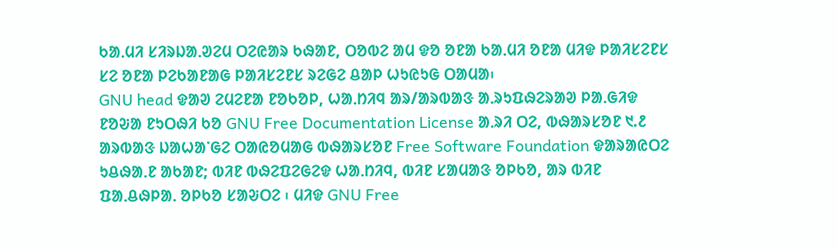ᱠᱟᱹᱢᱤ ᱥᱤᱨᱡᱟᱹᱣᱮᱢ ᱛᱮᱭᱟᱨ ᱠᱷᱟᱱ, ᱛᱚᱵᱮ ᱟᱢ ᱫᱚ ᱚᱱᱟ ᱠᱟᱹᱢᱤ ᱚᱱᱟ ᱢᱤᱫ ᱞᱟᱤᱥᱮᱱᱥ ᱥᱮ ᱚᱱᱟ ᱞᱮᱠᱟᱱᱟᱜ ᱞᱟᱤᱥᱮᱱᱥ ᱨᱮᱜᱮ ᱪᱟᱞ ᱦᱩᱭᱩᱜ ᱛᱟᱢᱟ᱾
GNU head ᱫᱟᱣ ᱮᱢᱮᱱᱟ ᱱᱚᱠᱚᱞ, ᱦᱟᱹᱴᱤᱧ ᱟᱨ/ᱟᱨᱵᱟᱝ ᱟᱹᱨᱩᱯᱷᱮᱨᱟᱣ ᱞᱟᱹᱜᱤᱫ ᱱᱚᱶᱟ ᱱᱩᱛᱷᱤ ᱠᱚ GNU Free Documentation License ᱟᱹᱨᱤ ᱛᱮ, ᱵᱷᱟᱨᱥᱚᱱ ᱑.᱒ ᱟᱨᱵᱟᱝ ᱡᱟᱦᱟᱸᱜᱮ ᱛᱟᱭᱚᱢᱟᱜ ᱵᱷᱟᱨᱥᱚᱱ Free Software Foundation ᱫᱟᱨᱟᱭᱛᱮ ᱩᱪᱷᱟᱹᱱ ᱟᱠᱟᱱ; ᱵᱤᱱ ᱵᱷᱮᱯᱮᱜᱮᱫ ᱦᱟᱹᱴᱤᱧ, ᱵᱤᱱ ᱥᱟᱢᱟᱝ ᱚᱞᱠᱚ, ᱟᱨ ᱵᱤᱱ ᱯᱟᱹᱪᱷᱞᱟᱹ ᱚᱞᱠᱚ ᱥᱟᱶᱛᱮ ᱾ ᱢᱤᱫ GNU Free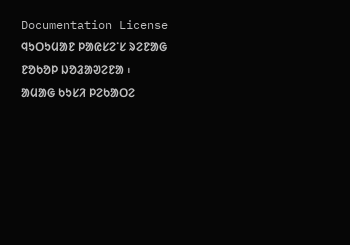Documentation License ᱧᱩᱛᱩᱢᱟᱱ ᱞᱟᱭᱥᱮᱸᱥ ᱨᱮᱱᱟᱜ ᱱᱚᱠᱚᱞ ᱡᱚᱲᱟᱣᱮᱱᱟ ᱾
ᱟᱢᱟᱜ ᱠᱩᱥᱤ ᱞᱮᱠᱟᱛᱮ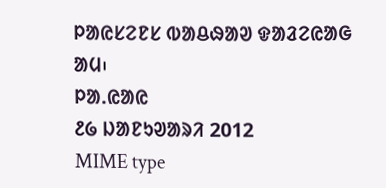ᱞᱟᱭᱥᱮᱱᱥ ᱵᱟᱪᱷᱟᱣ ᱫᱟᱲᱮᱭᱟᱜ ᱟᱢ᱾
ᱞᱟ.ᱭᱟᱭ
᱒᱙ ᱡᱟᱱᱩᱣᱟᱨᱤ 2012
MIME type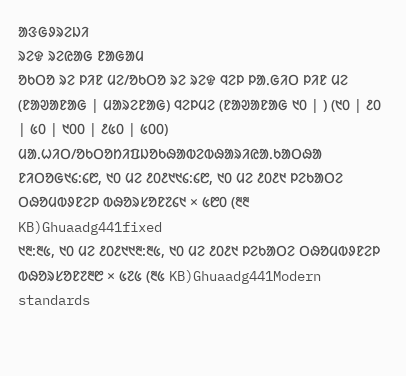ᱟᱝᱜᱽᱨᱮᱡᱤ
ᱨᱮᱫ ᱨᱮᱭᱟᱜ ᱱᱟᱜᱟᱢ
ᱚᱠᱛᱚ ᱨᱮ ᱞᱤᱱ ᱢᱮ/ᱚᱠᱛᱚ ᱨᱮ ᱨᱮᱫ ᱧᱮᱞ ᱞᱟᱹᱜᱤᱛ ᱞᱤᱱ ᱢᱮ
(ᱱᱟᱣᱟᱱᱟᱜ | ᱢᱟᱨᱮᱱᱟᱜ) ᱧᱮᱞᱢᱮ (ᱱᱟᱣᱟᱱᱟᱜ ᱑᱐ | ) (᱑᱐ | ᱒᱐ | ᱕᱐ | ᱑᱐᱐ | ᱒᱕᱐ | ᱕᱐᱐)
ᱢᱟᱹᱦᱤᱛ/ᱚᱠᱛᱚᱴᱤᱯᱡᱚᱠᱷᱟᱵᱮᱵᱷᱟᱨᱤᱭᱟᱹᱠᱟᱛᱷᱟ
ᱱᱤᱛᱚᱜ᱑᱔:᱔᱘, ᱑᱐ ᱢᱮ ᱒᱐᱒᱑᱑᱔:᱔᱘, ᱑᱐ ᱢᱮ ᱒᱐᱒᱑ ᱞᱮᱠᱟᱛᱮ ᱛᱷᱚᱢᱵᱽᱱᱮᱞ ᱵᱷᱚᱨᱥᱚᱱ᱗᱔᱑ × ᱕᱘᱐ (᱓᱓ KB)Ghuaadg441fixed
᱑᱓:᱓᱕, ᱑᱐ ᱢᱮ ᱒᱐᱒᱑᱑᱓:᱓᱕, ᱑᱐ ᱢᱮ ᱒᱐᱒᱑ ᱞᱮᱠᱟᱛᱮ ᱛᱷᱚᱢᱵᱽᱱᱮᱞ ᱵᱷᱚᱨᱥᱚᱱ᱗᱓᱘ × ᱕᱗᱕ (᱓᱕ KB)Ghuaadg441Modern standards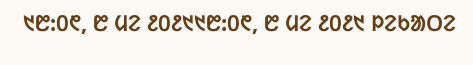᱑᱘:᱐᱖, ᱘ ᱢᱮ ᱒᱐᱒᱑᱑᱘:᱐᱖, ᱘ ᱢᱮ ᱒᱐᱒᱑ ᱞᱮᱠᱟᱛᱮ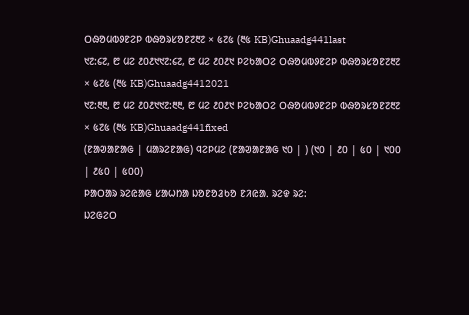ᱛᱷᱚᱢᱵᱽᱱᱮᱞ ᱵᱷᱚᱨᱥᱚᱱ᱗᱓᱗ × ᱕᱗᱕ (᱓᱕ KB)Ghuaadg441last
᱑᱗:᱔᱗, ᱘ ᱢᱮ ᱒᱐᱒᱑᱑᱗:᱔᱗, ᱘ ᱢᱮ ᱒᱐᱒᱑ ᱞᱮᱠᱟᱛᱮ ᱛᱷᱚᱢᱵᱽᱱᱮᱞ ᱵᱷᱚᱨᱥᱚᱱ᱗᱓᱗ × ᱕᱗᱕ (᱓᱕ KB)Ghuaadg4412021
᱑᱗:᱓᱓, ᱘ ᱢᱮ ᱒᱐᱒᱑᱑᱗:᱓᱓, ᱘ ᱢᱮ ᱒᱐᱒᱑ ᱞᱮᱠᱟᱛᱮ ᱛᱷᱚᱢᱵᱽᱱᱮᱞ ᱵᱷᱚᱨᱥᱚᱱ᱗᱓᱗ × ᱕᱗᱕ (᱓᱕ KB)Ghuaadg441fixed
(ᱱᱟᱣᱟᱱᱟᱜ | ᱢᱟᱨᱮᱱᱟᱜ) ᱧᱮᱞᱢᱮ (ᱱᱟᱣᱟᱱᱟᱜ ᱑᱐ | ) (᱑᱐ | ᱒᱐ | ᱕᱐ | ᱑᱐᱐ | ᱒᱕᱐ | ᱕᱐᱐)
ᱞᱟᱛᱟᱨ ᱨᱮᱭᱟᱜ ᱥᱟᱦᱴᱟ ᱡᱚᱱᱚᱲᱠᱚ ᱱᱤᱭᱟᱹ ᱨᱮᱫ ᱨᱮ:
ᱡᱮᱜᱮᱛ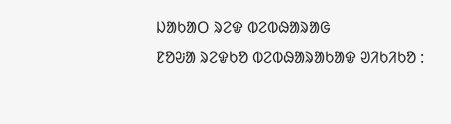ᱡᱟᱠᱟᱛ ᱨᱮᱫ ᱵᱮᱵᱷᱟᱨᱟᱜ
ᱱᱚᱶᱟ ᱨᱮᱫᱠᱚ ᱵᱮᱵᱷᱟᱨᱟᱠᱟᱫ ᱣᱤᱠᱤᱠᱚ :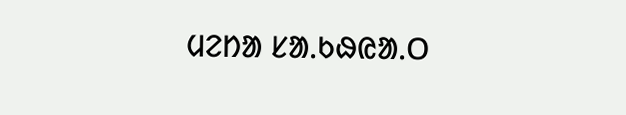ᱢᱮᱴᱟ ᱥᱟᱹᱠᱷᱭᱟᱹᱛ